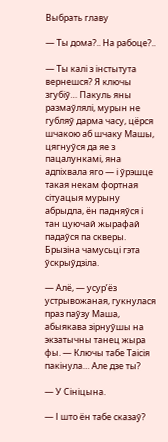Выбрать главу

— Ты дома?.. На рабоце?..

— Ты калі з інстытута вернешся? Я ключы згубіў… Пакуль яны размаўлялі, мурын не губляў дарма часу, цёрся шчакою аб шчаку Машы, цягнуўся да яе з пацалункамі, яна адпіхвала яго — і ўрэшце такая некам фортная сітуацыя мурыну абрыдла, ён падняўся і тан цуючай жырафай падаўся па скверы. Брызіна чамусьці гэта ўскрыўдзіла.

— Алё, — усур’ёз устрывожаная, гукнулася праз паўзу Маша, абыякава зірнуўшы на экзатычны танец жыра фы. — Ключы табе Таісія пакінула… Але дзе ты?

— У Сініцына.

— І што ён табе сказаў?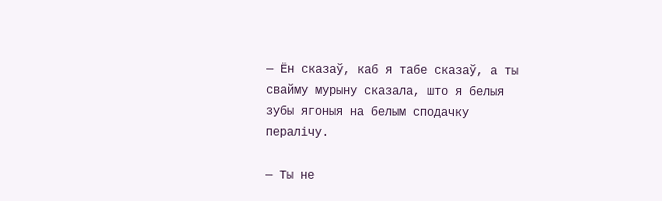— Ён сказаў, каб я табе сказаў, а ты свайму мурыну сказала, што я белыя зубы ягоныя на белым сподачку пералічу.

— Ты не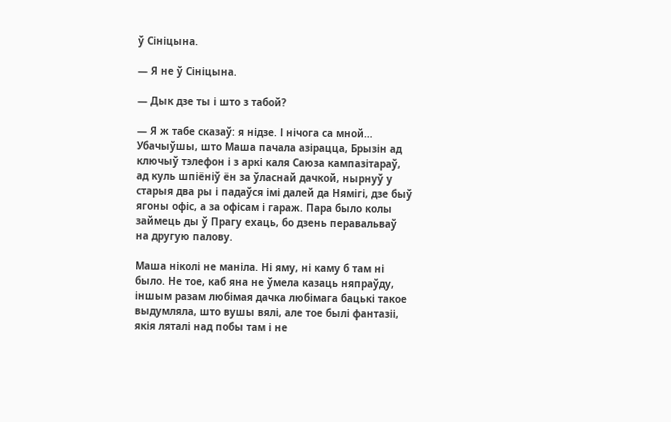ў Сініцына.

— Я не ў Сініцына.

— Дык дзе ты і што з табой?

— Я ж табе сказаў: я нідзе. І нічога са мной… Убачыўшы, што Маша пачала азірацца, Брызін ад ключыў тэлефон і з аркі каля Саюза кампазітараў, ад куль шпіёніў ён за ўласнай дачкой, нырнуў у старыя два ры і падаўся імі далей да Нямігі, дзе быў ягоны офіс, а за офісам і гараж. Пара было колы займець ды ў Прагу ехаць, бо дзень перавальваў на другую палову.

Маша ніколі не маніла. Ні яму, ні каму б там ні было. Не тое, каб яна не ўмела казаць няпраўду, іншым разам любімая дачка любімага бацькі такое выдумляла, што вушы вялі, але тое былі фантазіі, якія ляталі над побы там і не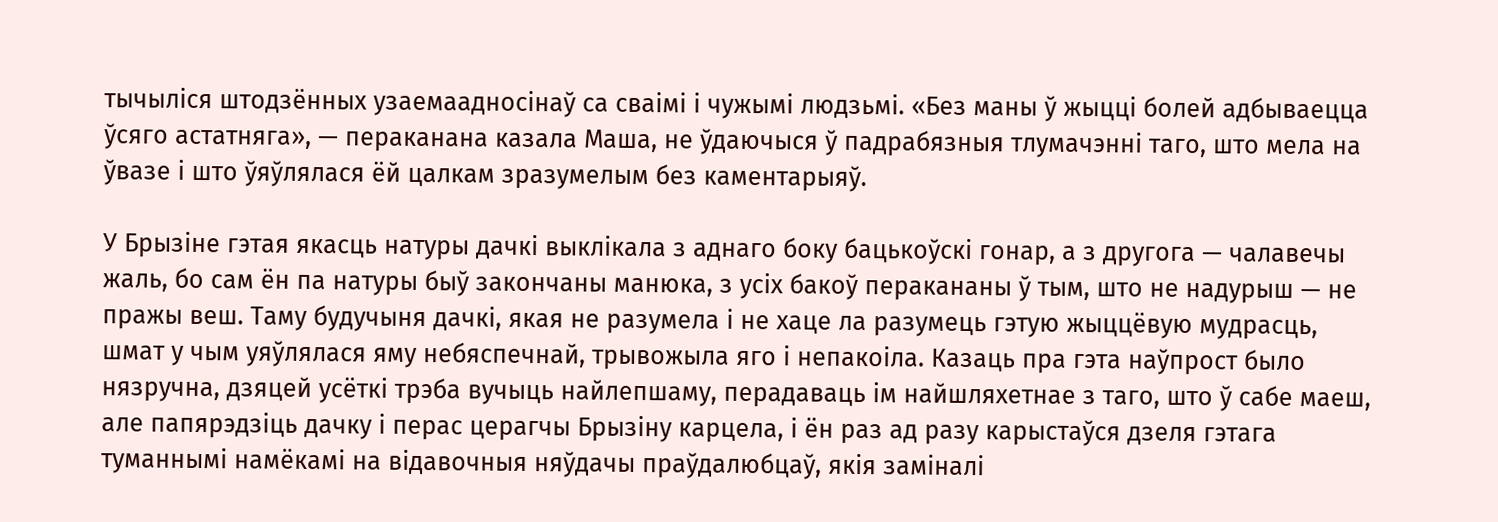тычыліся штодзённых узаемаадносінаў са сваімі і чужымі людзьмі. «Без маны ў жыцці болей адбываецца ўсяго астатняга», — пераканана казала Маша, не ўдаючыся ў падрабязныя тлумачэнні таго, што мела на ўвазе і што ўяўлялася ёй цалкам зразумелым без каментарыяў.

У Брызіне гэтая якасць натуры дачкі выклікала з аднаго боку бацькоўскі гонар, а з другога — чалавечы жаль, бо сам ён па натуры быў закончаны манюка, з усіх бакоў перакананы ў тым, што не надурыш — не пражы веш. Таму будучыня дачкі, якая не разумела і не хаце ла разумець гэтую жыццёвую мудрасць, шмат у чым уяўлялася яму небяспечнай, трывожыла яго і непакоіла. Казаць пра гэта наўпрост было нязручна, дзяцей усёткі трэба вучыць найлепшаму, перадаваць ім найшляхетнае з таго, што ў сабе маеш, але папярэдзіць дачку і перас церагчы Брызіну карцела, і ён раз ад разу карыстаўся дзеля гэтага туманнымі намёкамі на відавочныя няўдачы праўдалюбцаў, якія заміналі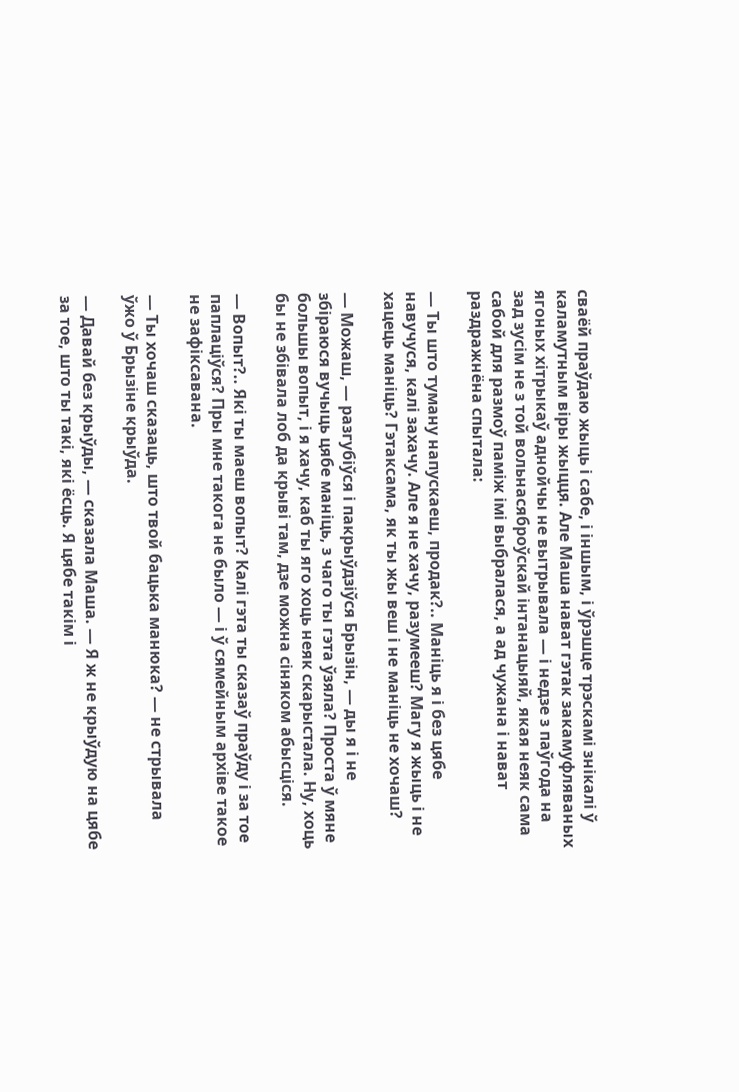сваёй праўдаю жыць і сабе, і іншым, і ўрэшце трэскамі знікалі ў каламутным віры жыцця. Але Маша нават гэтак закамуфляваных ягоных хітрыкаў аднойчы не вытрывала — і недзе з паўгода на зад зусім не з той вольнасяброўскай інтанацыяй, якая неяк сама сабой для размоў паміж імі выбралася, а ад чужана і нават раздражнёна спытала:

— Ты што туману напускаеш, продак?.. Маніць я і без цябе навучуся, калі захачу. Але я не хачу, разумееш? Магу я жыць і не хацець маніць? Гэтаксама, як ты жы веш і не маніць не хочаш?

— Можаш, — разгубіўся і пакрыўдзіўся Брызін, — ды я і не збіраюся вучыць цябе маніць, з чаго ты гэта ўзяла? Проста ў мяне большы вопыт, і я хачу, каб ты яго хоць неяк скарыстала. Ну, хоць бы не збівала лоб да крыві там, дзе можна сіняком абысціся.

— Вопыт?.. Які ты маеш вопыт? Калі гэта ты сказаў праўду і за тое паплаціўся? Пры мне такога не было — і ў сямейным архіве такое не зафіксавана.

— Ты хочаш сказаць, што твой бацька манюка? — не стрывала ўжо ў Брызіне крыўда.

— Давай без крыўды, — сказала Маша. — Я ж не крыўдую на цябе за тое, што ты такі, які ёсць. Я цябе такім і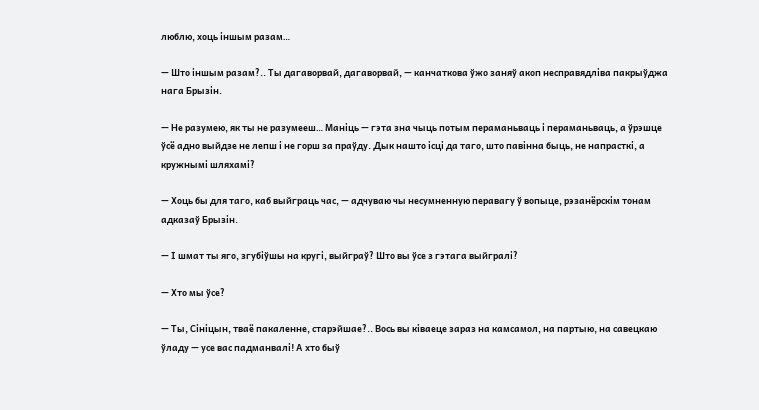люблю, хоць іншым разам…

— Што іншым разам?.. Ты дагаворвай, дагаворвай, — канчаткова ўжо заняў акоп несправядліва пакрыўджа нага Брызін.

— Не разумею, як ты не разумееш… Маніць — гэта зна чыць потым пераманьваць і пераманьваць, а ўрэшце ўсё адно выйдзе не лепш і не горш за праўду. Дык нашто ісці да таго, што павінна быць, не напрасткі, а кружнымі шляхамі?

— Хоць бы для таго, каб выйграць час, — адчуваю чы несумненную перавагу ў вопыце, рэзанёрскім тонам адказаў Брызін.

— І шмат ты яго, згубіўшы на кругі, выйграў? Што вы ўсе з гэтага выйгралі?

— Хто мы ўсе?

— Ты, Сініцын, тваё пакаленне, старэйшае?.. Вось вы ківаеце зараз на камсамол, на партыю, на савецкаю ўладу — усе вас падманвалі! А хто быў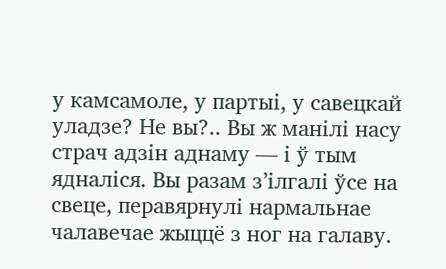у камсамоле, у партыі, у савецкай уладзе? Не вы?.. Вы ж манілі насу страч адзін аднаму — і ў тым ядналіся. Вы разам з’ілгалі ўсе на свеце, перавярнулі нармальнае чалавечае жыццё з ног на галаву.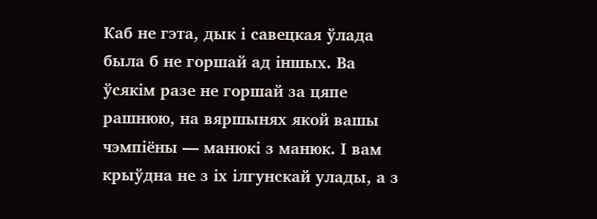Каб не гэта, дык і савецкая ўлада была б не горшай ад іншых. Ва ўсякім разе не горшай за цяпе рашнюю, на вяршынях якой вашы чэмпіёны — манюкі з манюк. І вам крыўдна не з іх ілгунскай улады, а з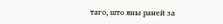таго, што яны раней за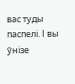вас туды паспелі. І вы ўнізе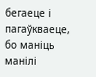бегаеце і пагаўкваеце, бо маніць манілі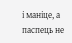і маніце, а паспець не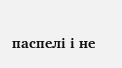паспелі і не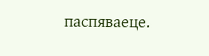паспяваеце.